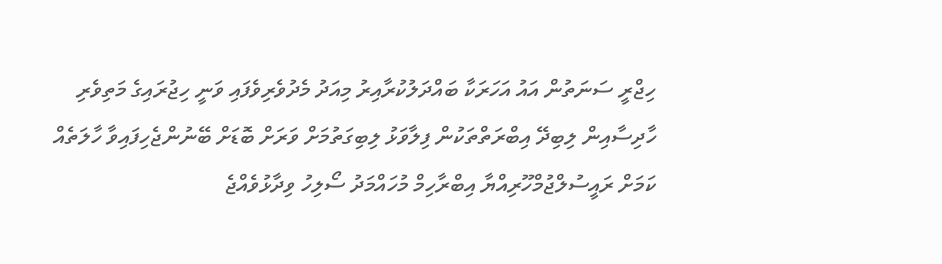ހިޖްރީ ސަނަތުން އައު އަހަރަކާ ބައްދަލުކުރާއިރު މިއަދު މެދުވެރިވެފައި ވަނީ ހިޖުރައިގެ މަތިވެރި ހާދިސާއިން ލިބިދޭ އިބްރަތްތަކުން ފިލާވަޅު ލިބިގަތުމަށް ވަރަށް ބޮޑަށް ބޭނުންޖެހިފައިވާ ހާލަތެއް ކަމަށް ރައީސުލްޖުމްހޫރިއްޔާ އިބްރާހިމް މުހައްމަދު ސޯލިހު ވިދާޅުވެއްޖެ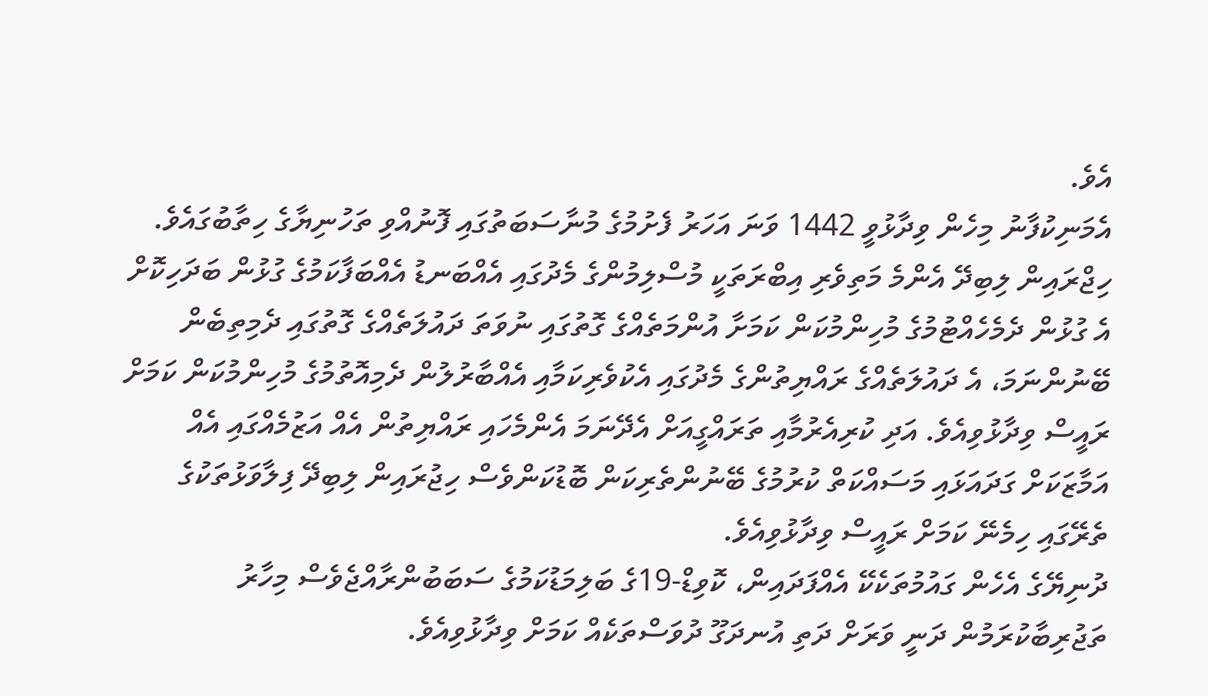އެވެ.
އެމަނިކުފާނު މިހެން ވިދާޅުވީ 1442 ވަނަ އަހަރު ފެށުމުގެ މުނާސަބަތުގައި ފޮނުއްވި ތަހުނިޔާގެ ހިތާބުގައެވެ.
ހިޖްރައިން ލިބިދޭ އެންމެ މަތިވެރި އިބްރަތަކީ މުސްލިމުންގެ މެދުގައި އެއްބަނޑު އެއްބަފާކަމުގެ ގުޅުން ބަދަހިކޮށް އެ ގުޅުން ދެމެހެއްޓުމުގެ މުހިންމުކަން ކަމަށާ އުންމަތެއްގެ ގޮތުގައި ނުވަތަ ދައުލަތެއްގެ ގޮތުގައި ދެމިތިބެން ބޭނުންނަމަ، އެ ދައުލަތެއްގެ ރައްޔިތުންގެ މެދުގައި އެކުވެރިކަމާއި އެއްބާރުލުން ދެމިއޮތުމުގެ މުހިންމުކަން ކަމަށް ރައީސް ވިދާޅުވިއެވެ. އަދި ކުރިއެރުމާއި ތަރައްގީއަށް އެދޭނަމަ އެންމެހައި ރައްޔިތުން އެއް އަޒުމެއްގައި އެއް އަމާޒަކަށް ގަދައަޅައި މަސައްކަތް ކުރުމުގެ ބޭނުންތެރިކަން ބޮޑުކަންވެސް ހިޖުރައިން ލިބިދޭ ފިލާވަޅުތަކުގެ ތެރޭގައި ހިމެނޭ ކަމަށް ރައީސް ވިދާޅުވިއެވެ.
ދުނިޔޭގެ އެހެން ގައުމުތަކެކޭ އެއްފަދައިން، ކޮވިޑް-19ގެ ބަލިމަޑުކަމުގެ ސަބަބުންރާއްޖެވެސް މިހާރު ތަޖުރިބާކުރަމުން ދަނީ ވަރަށް ދަތި އުނދަގޫ ދުވަސްތަކެއް ކަމަށް ވިދާޅުވިއެވެ.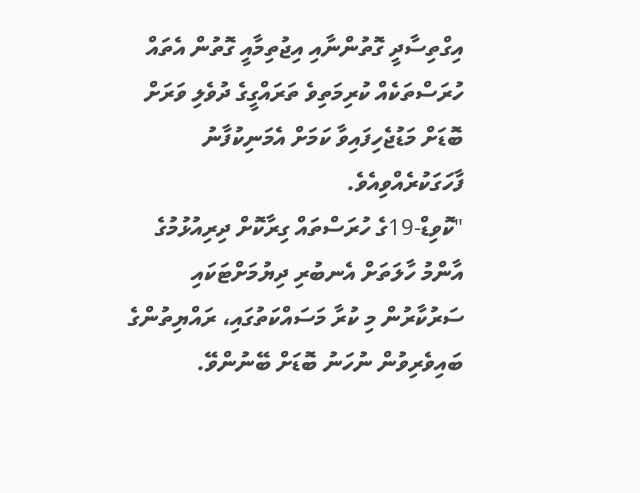އިގްތިސާދީ ގޮތުންނާއި އިޖުތިމާއީ ގޮތުން އެތައް ހުރަސްތަކެއް ކުރިމަތިވެ ތަރައްގީގެ ދުވެލި ވަރަށް ބޮޑަށް މަޑުޖެހިފައިވާ ކަމަށް އެމަނިކުފާނު ފާހަގަކުރެއްވިއެވެ.
"ކޮވިޑް-19ގެ ހުރަސްތައް ގިރާކޮށް ދިރިއުޅުމުގެ އާންމު ހާލަތަށް އެނބުރި ދިޔުމަށްޓަކައި ސަރުކާރުން މި ކުރާ މަސައްކަތުގައި، ރައްޔިތުންގެ ބައިވެރިވުން ނުހަނު ބޮޑަށް ބޭނުންވޭ.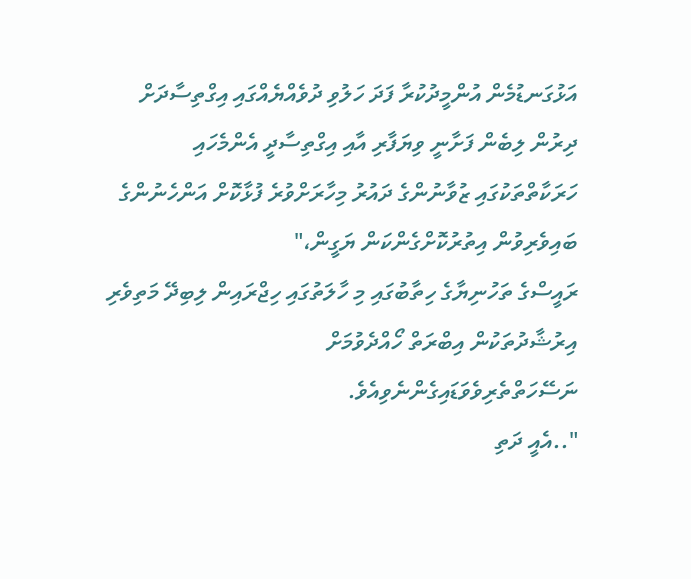އަޅުގަނޑުމެން އުންމީދުކުރާ ފަދަ ހަލުވި ދުވެއްޔެއްގައި އިގްތިސާދަށް ދިރުން ލިބެން ފަށާނީ ވިޔަފާރި އާއި އިގްތިސާދީ އެންމެހައި ހަރަކާތްތަކުގައި ޒުވާނުންގެ ދައުރު މިހާރަށްވުރެ ފުޅާކޮށް އަންހެނުންގެ ބައިވެރިވުން އިތުރުކޮށްގެންކަން ޔަގީން،"
ރައީސްގެ ތަހުނިޔާގެ ހިތާބުގައި މި ހާލަތުގައި ހިޖްރައިން ލިބިދޭ މަތިވެރި އިރުޝާދުތަކުން އިބްރަތް ހޯއްދެވުމަށް ނަސޭހަތްތެރިވެވަޑައިގެންނެވިއެވެ.
"..އެއީ ދަތި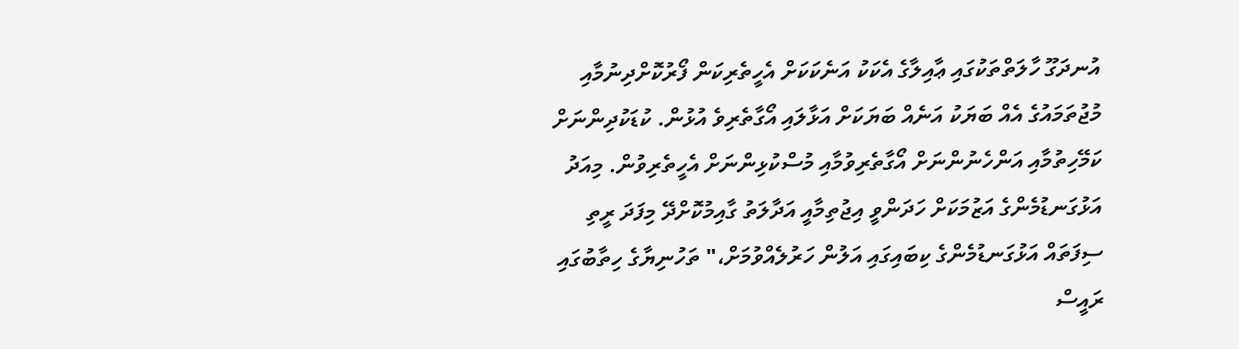އުނދަގޫ ހާލަތްތަކުގައި ޢާއިލާގެ އެކަކު އަނެކަކަށް އެހީތެރިކަން ފޯރުކޮށްދިނުމާއި މުޖުތަމައުގެ އެއް ބަޔަކު އަނެއް ބަޔަކަށް އަޅާލައި އޯގާތެރިވެ އުޅުން. ކުޑަކުދިންނަށް ކަމޭހިތުމާއި އަންހެނުންނަށް އޯގާތެރިވުމާއި މުސްކުޅިންނަށް އެހީތެރިވުން. މިއަދު އަޅުގަނޑުމެންގެ އަޒުމަކަށް ހަދަންވީ އިޖުތިމާއީ އަދާލަތު ގާއިމުކޮށްދޭ މިފަދަ ރީތި ސިފަތައް އަޅުގަނޑުމެންގެ ކިބައިގައި އަލުން ހަރުލެއްވުމަށް،" ތަހުނިޔާގެ ހިތާބުގައި ރައީސް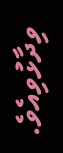ވިދާޅުވިއެވެ.